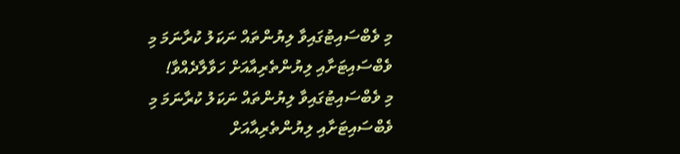މި ވެބްސައިޓުގައިވާ ލިޔުންތައް ނަކަލު ކުރާނަމަ މި ވެބްސައިޓަށާއި ލިޔުންތެރިއާއަށް ހަވާލާދެއްވާ!
މި ވެބްސައިޓުގައިވާ ލިޔުންތައް ނަކަލު ކުރާނަމަ މި ވެބްސައިޓަށާއި ލިޔުންތެރިއާއަށް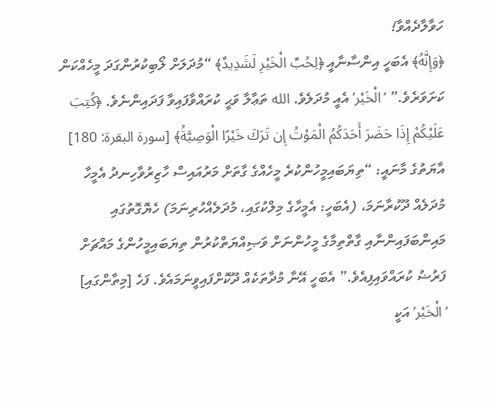ހަވާލާދެއްވާ!
﴿وَإِنَّهُ﴾ އެބަހީ އިންސާނާއީ ﴿لِحُبِّ الْخَيْرِ لَشَدِيدٌ﴾ “މުދަލަށް ލޯބިކުރުންގަދަ މީހެއްކަން ކަށަވަރެވެ.” ‘الْخَيْر’ އެއީ މުދަލެވެ. الله ތަޢާލާ ވަޙީ ކުރައްވާފައިވާ ފަދައިންނެވެ. ﴿كُتِبَ عَلَيْكُمْ إِذَا حَضَرَ أَحَدَكُمُ الْمَوْتُ إِن تَرَكَ خَيْرًا الْوَصِيَّةُ﴾ [سورة البقرة: 180] އާޔަތުގެ މާނައީ: “ތިޔަބައިމީހުންކުރެ މީހެއްގެ ގާތަށް މަރުއައިސް ހާޒިރުވާހިނދު އެމީހާ މުދަލެއް ދޫކުރާނަމަ، (އެބަހީ: އެމީހާގެ މިލްކުގައި، މުދަލެއްހުރިނަމަ) ހެޔޮގޮތުގައި މައިންބަފައިންނާއި ގާތްތިމާގެ މީހުންނަށް ވަޞިއްޔަތްކުރުން ތިޔަބައިމީހުންގެ މައްޗަށް ފަރުޟު ކުރައްވައިފިއެވެ.” އެބަހީ އޭނާ މުދާތަކެއް ދޫކޮށްފައިވީނަމައެވެ. ފަހެ [މިތާންގައި] ‘الْخَيْر’ އަކީ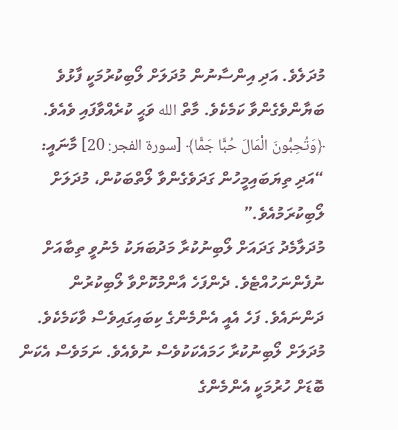މުދަލެވެ. އަދި އިންސާނުން މުދަލަށް ލޯބިކުރުމަކީ ފާޅުވެ ބަޔާންވެގެންވާ ކަމެކެވެ. މާތް الله ވަޙީ ކުރެއްވާފައި ވެއެވެ. ﴿وَتُحِبُّونَ الْمَالَ حُبًّا جَمًّا﴾ [سورة الفجر: 20] މާނައީ: “އަދި ތިޔަބައިމީހުން ގަދަވެގެންވާ ލޯތްބަކުން، މުދަލަށް ލޯބިކުރަމުއެވެ.”
މުދަލާމެދު ގަދައަށް ލޯބިނުކުރާ މަދުބަޔަކު މެނުވީ ތިބާއަށް ނުފެންނަހުއްޓެވެ. ދެންފަހެ އާންމުކޮށްވާ ލޯބިކުރުން ދަންނައެވެ. ފަހެ އެއީ އެންމެންގެ ކިބައިގައިވެސް ވާކަމެކެވެ. މުދަލަށް ލޯބިނުކުރާ ހަމައެކަކުވެސް ނުވެއެވެ. ނަމަވެސް އެކަން ބޮޑަށް ހުރުމަކީ އެންމެންގެ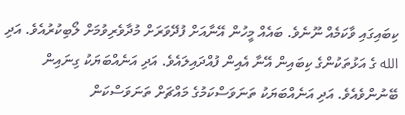ކިބައިގައި ވާކަމެއް ނޫނެވެ. ބައެއް މީހުން އޭނާއަށް ފުދޭވަރަށް މުދާވެރިވުމަށް ލޯބިކުރުއެވެ. އަދި الله ގެ އަޅުތަކުންގެ ކިބައިން އޭނާ އެއިން ފުއްދައިލައެވެ. އަދި އަނެއްބަޔަކު ގިނައިން ބޭނުންވެއެވެ. އަދި އަނެއްބަޔަކު ތަނަވަސްކަމުގެ މައްޗަށް ތަނަވަސްކަން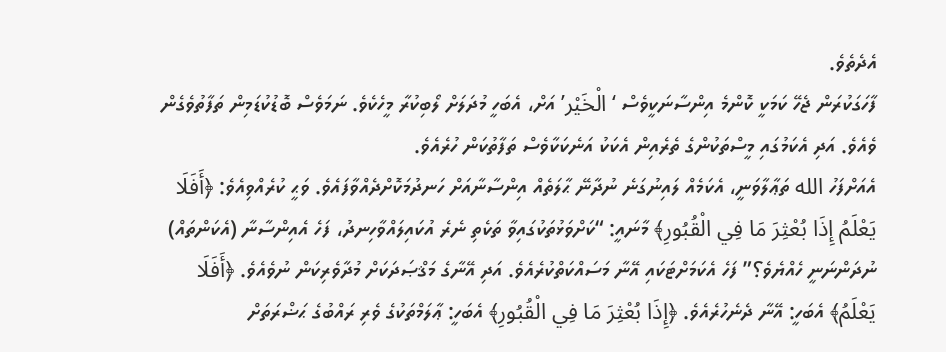އެދެތެވެ.
ފާހަގަކުރަން ޖެހޭ ކަމަކީ ކޮންމެ އިންސާނަކީވެސް ‘الْخَيْر’ އަށް، އެބަހީ މުދަލަށް ލޯބިކުރާ މީހެކެވެ. ނަމަވެސް ބޮޑުކުޑަމިން ތަފާތުވެގެން ވެއެވެ. އަދި އެކަމުގައި މީސްތަކުންގެ ތެރެއިން އެކަކު އަނެކަކާވެސް ތަފާތުކަން ހުރެއެވެ.
އެއަށްފަހު الله ތަޢާލާވަނީ، އެކަމެއް ލައިނުގަނެ ނުދާނޭ ޙާލަތެއް އިންސާނާއަށް ހަނދުމަކޮށްދެއްވާފައެވެ. ވަޙީ ކުރެއްވިއެވެ: ﴿أَفَلَا يَعْلَمُ إِذَا بُعْثِرَ مَا فِي الْقُبُورِ﴾ މާނައީ: “ކަށްވަޅުތަކުގައިވާ ތަކެތި ނެރެ އުކައިލައްވާހިނދު، ފަހެ އެއިންސާނާ (އެކަންތައް) ނުދަންނަނީ ހެއްޔެވެ؟” ފަހެ އެކަމަށްޓަކައި އޭނާ މަސައްކަތްކުރެއެވެ. އަދި އޭނާގެ މަޤްޞަދަކަށް މުދާވެރިކަން ނުވެއެވެ. ﴿أَفَلَا يَعْلَمُ﴾ އެބަހީ: އޭނާ ދެނެހުރެއެވެ. ﴿إِذَا بُعْثِرَ مَا فِي الْقُبُورِ﴾ އެބަހީ: ޢާލަމްތަކުގެ ވެރި ރައްބުގެ ޙަޟްރަތަށް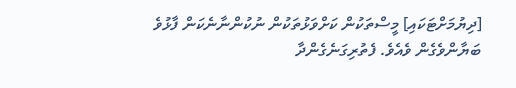[ދިޔުމަށްޓަކައި] މީސްތަކުން ކަށްވަޅުތަކުން ނުކުންނާނެކަން ފާޅުވެ ބަޔާންވެގެން ވެއެވެ. ފެތުރިގަނެގެންދާ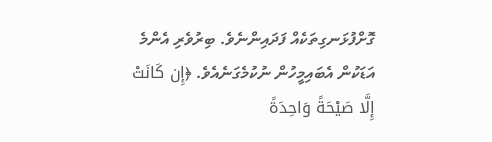ގޮށްފުޅަނގިތަކެއް ފަދައިންނެވެ. ބިރުވެރި އެންމެ އަޑަކުން އެބައިމީހުން ނުކުމެގަނެއެވެ. ﴿إِن كَانَتْ إِلَّا صَيْحَةً وَاحِدَةً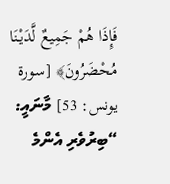فَإِذَا هُمْ جَمِيعٌ لَّدَيْنَا مُحْضَرُونَ﴾ [سورة يونس: 53] މާނައީ: “ބިރުވެރި އެންމެ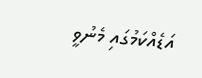އަޑެއްކަމުގައި މެނުވީ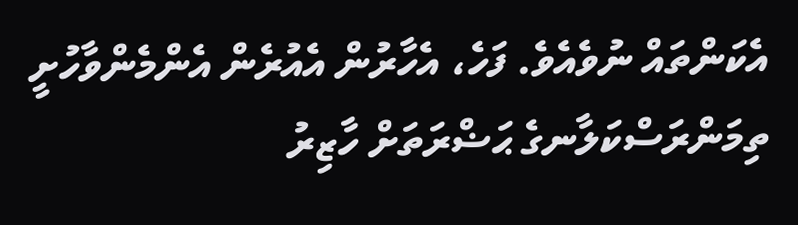އެކަންތައް ނުވެއެވެ. ފަހެ، އެހާރުން އެއުރެން އެންމެންވާހުށީ ތިމަންރަސްކަލާނގެ ޙަޟްރަތަށް ހާޒިރު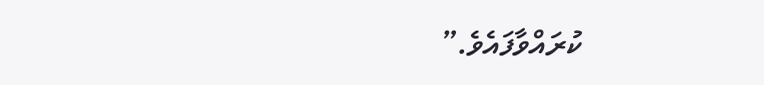ކުރައްވާފައެވެ.”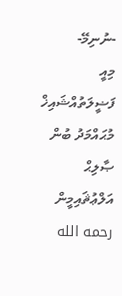-ނުނިމޭ-
މިއީ ފަޟީލަތުއްޝައިޚް މުޙައްމަދު ބުން ޞާލިޙް އަލްޢުޘައިމީން رحمه الله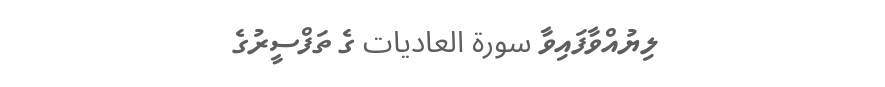ލިޔުއްވާފައިވާ سورة العاديات ގެ ތަފްސީރުގެ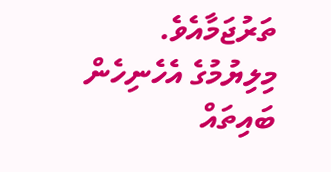ތަރުޖަމާއެވެ.
މިލިޔުމުގެ އެހެނިހެން ބައިތައް